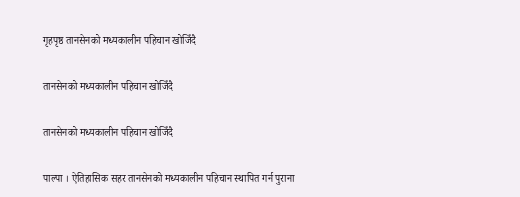गृहपृष्ठ तानसेनको मध्यकालीन पहिचान खोजिँदै

तानसेनको मध्यकालीन पहिचान खोजिँदै

तानसेनको मध्यकालीन पहिचान खोजिँदै

पाल्पा । ऐतिहासिक सहर तानसेनको मध्यकालीन पहिचान स्थापित गर्न पुराना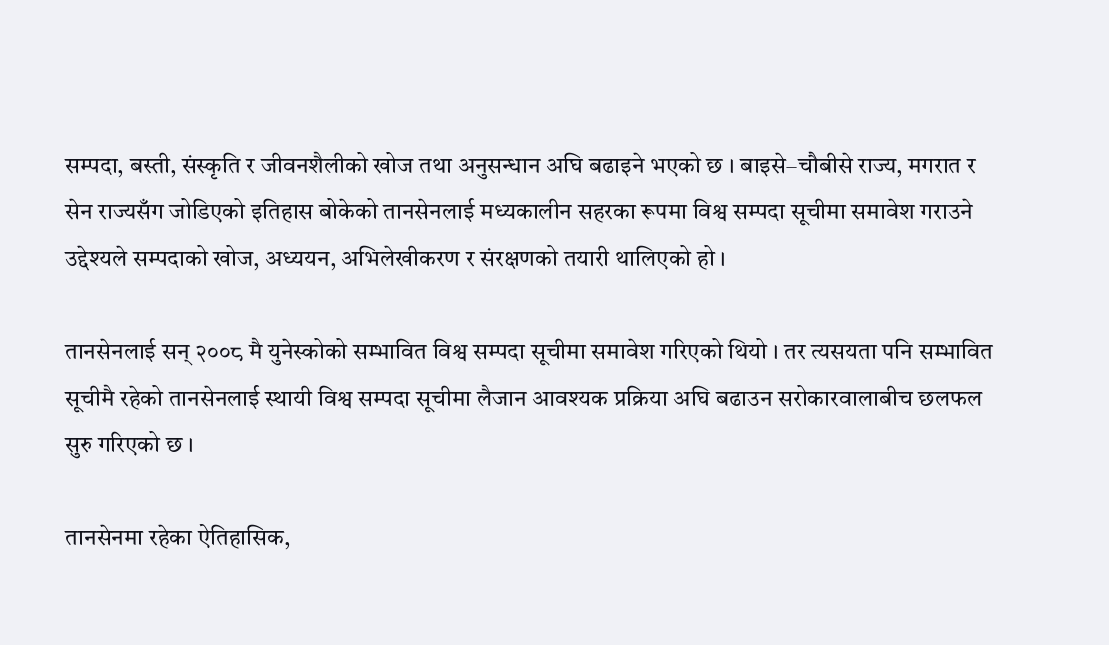सम्पदा, बस्ती, संस्कृति र जीवनशैलीको खोज तथा अनुसन्धान अघि बढाइने भएको छ । बाइसे–चौबीसे राज्य, मगरात र सेन राज्यसँग जोडिएको इतिहास बोकेको तानसेनलाई मध्यकालीन सहरका रूपमा विश्व सम्पदा सूचीमा समावेश गराउने उद्देश्यले सम्पदाको खोज, अध्ययन, अभिलेखीकरण र संरक्षणको तयारी थालिएको हो ।

तानसेनलाई सन् २००८ मै युनेस्कोको सम्भावित विश्व सम्पदा सूचीमा समावेश गरिएको थियो । तर त्यसयता पनि सम्भावित सूचीमै रहेको तानसेनलाई स्थायी विश्व सम्पदा सूचीमा लैजान आवश्यक प्रक्रिया अघि बढाउन सरोकारवालाबीच छलफल सुरु गरिएको छ ।

तानसेनमा रहेका ऐतिहासिक,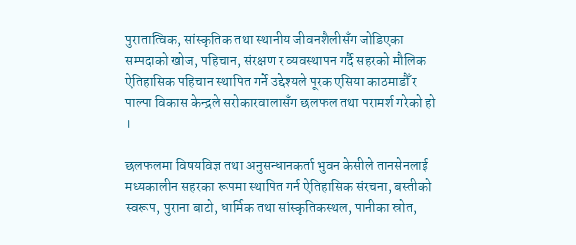पुरातात्विक, सांस्कृतिक तथा स्थानीय जीवनशैलीसँग जोडिएका सम्पदाको खोज, पहिचान, संरक्षण र व्यवस्थापन गर्दै सहरको मौलिक ऐतिहासिक पहिचान स्थापित गर्ने उद्देश्यले पूरक एसिया काठमाडौँ र पाल्पा विकास केन्द्रले सरोकारवालासँग छलफल तथा परामर्श गरेको हो ।

छलफलमा विषयविज्ञ तथा अनुसन्धानकर्ता भुवन केसीले तानसेनलाई मध्यकालीन सहरका रूपमा स्थापित गर्न ऐतिहासिक संरचना, बस्तीको स्वरूप, पुराना बाटो, धार्मिक तथा सांस्कृतिकस्थल, पानीका स्रोत,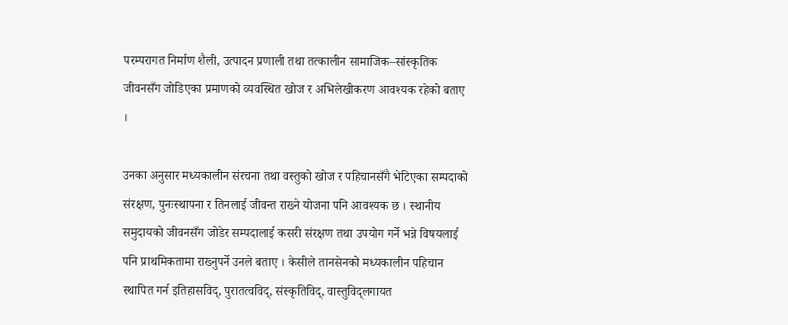परम्परागत निर्माण शैली, उत्पादन प्रणाली तथा तत्कालीन सामाजिक–सांस्कृतिक जीवनसँग जोडिएका प्रमाणको व्यवस्थित खोज र अभिलेखीकरण आवश्यक रहेको बताए ।

उनका अनुसार मध्यकालीन संरचना तथा वस्तुको खोज र पहिचानसँगै भेटिएका सम्पदाको संरक्षण, पुनःस्थापना र तिनलाई जीवन्त राख्ने योजना पनि आवश्यक छ । स्थानीय समुदायको जीवनसँग जोडेर सम्पदालाई कसरी संरक्षण तथा उपयोग गर्ने भन्ने विषयलाई पनि प्राथमिकतामा राख्नुपर्ने उनले बताए । केसीले तानसेनको मध्यकालीन पहिचान स्थापित गर्न इतिहासविद्, पुरातत्वविद्, संस्कृतिविद्, वास्तुविद्लगायत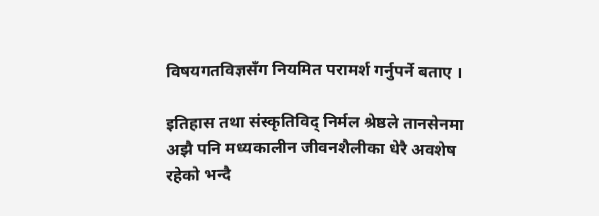विषयगतविज्ञसँग नियमित परामर्श गर्नुपर्ने बताए ।

इतिहास तथा संस्कृतिविद् निर्मल श्रेष्ठले तानसेनमा अझै पनि मध्यकालीन जीवनशैलीका धेरै अवशेष रहेको भन्दै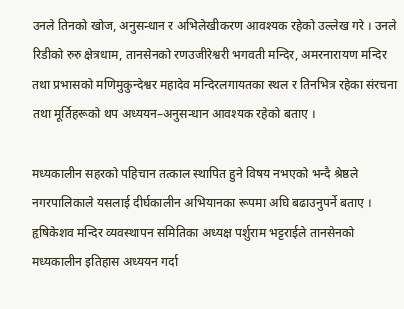उनले तिनको खोज, अनुसन्धान र अभिलेखीकरण आवश्यक रहेको उल्लेख गरे । उनले रिडीको रुरु क्षेत्रधाम, तानसेनको रणउजीरेश्वरी भगवती मन्दिर, अमरनारायण मन्दिर तथा प्रभासको मणिमुकुन्देश्वर महादेव मन्दिरलगायतका स्थल र तिनभित्र रहेका संरचना तथा मूर्तिहरूको थप अध्ययन–अनुसन्धान आवश्यक रहेको बताए ।

मध्यकालीन सहरको पहिचान तत्काल स्थापित हुने विषय नभएको भन्दै श्रेष्ठले नगरपालिकाले यसलाई दीर्घकालीन अभियानका रूपमा अघि बढाउनुपर्ने बताए । हृषिकेशव मन्दिर व्यवस्थापन समितिका अध्यक्ष पर्शुराम भट्टराईले तानसेनको मध्यकालीन इतिहास अध्ययन गर्दा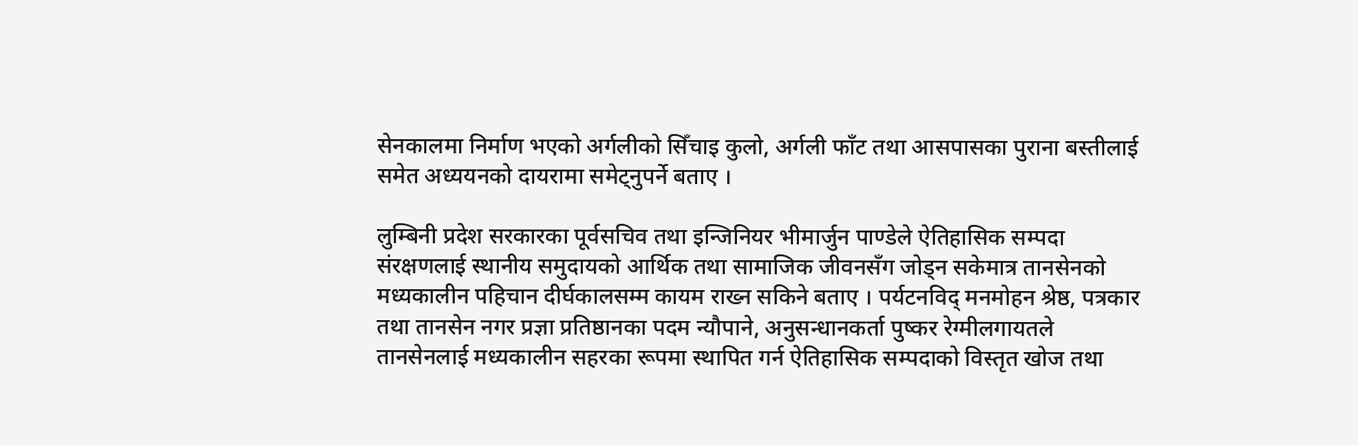सेनकालमा निर्माण भएको अर्गलीको सिँचाइ कुलो, अर्गली फाँट तथा आसपासका पुराना बस्तीलाई समेत अध्ययनको दायरामा समेट्नुपर्ने बताए ।

लुम्बिनी प्रदेश सरकारका पूर्वसचिव तथा इन्जिनियर भीमार्जुन पाण्डेले ऐतिहासिक सम्पदा संरक्षणलाई स्थानीय समुदायको आर्थिक तथा सामाजिक जीवनसँग जोड्न सकेमात्र तानसेनको मध्यकालीन पहिचान दीर्घकालसम्म कायम राख्न सकिने बताए । पर्यटनविद् मनमोहन श्रेष्ठ, पत्रकार तथा तानसेन नगर प्रज्ञा प्रतिष्ठानका पदम न्यौपाने, अनुसन्धानकर्ता पुष्कर रेग्मीलगायतले तानसेनलाई मध्यकालीन सहरका रूपमा स्थापित गर्न ऐतिहासिक सम्पदाको विस्तृत खोज तथा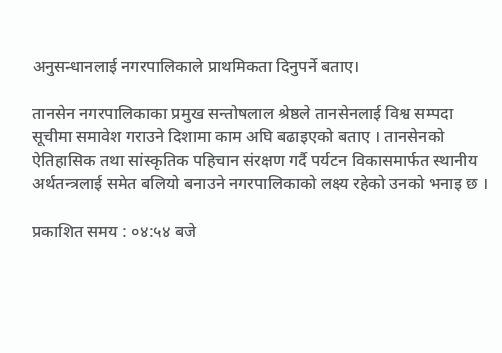अनुसन्धानलाई नगरपालिकाले प्राथमिकता दिनुपर्ने बताए।

तानसेन नगरपालिकाका प्रमुख सन्तोषलाल श्रेष्ठले तानसेनलाई विश्व सम्पदा सूचीमा समावेश गराउने दिशामा काम अघि बढाइएको बताए । तानसेनको ऐतिहासिक तथा सांस्कृतिक पहिचान संरक्षण गर्दै पर्यटन विकासमार्फत स्थानीय अर्थतन्त्रलाई समेत बलियो बनाउने नगरपालिकाको लक्ष्य रहेको उनको भनाइ छ ।

प्रकाशित समय : ०४:५४ बजे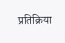प्रतिक्रिया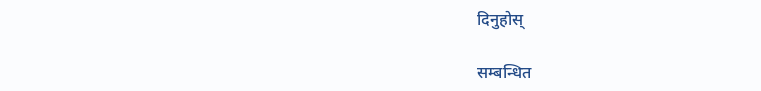दिनुहोस्

सम्बन्धित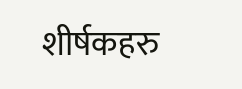शीर्षकहरु